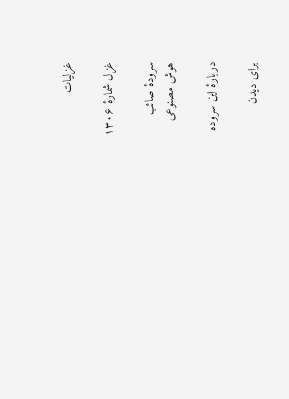غزلیات

غزل شمارهٔ ۱۳۰۶

سرودهٔ صائب
هوش مصنوعی

دربارهٔ این سروده

برای دیدن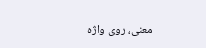معنی، روی واژه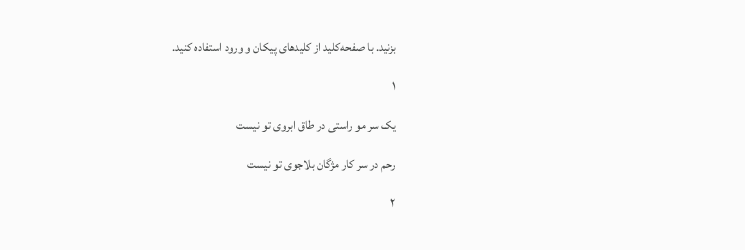بزنید. با صفحه‌کلید از کلیدهای پیکان و ورود استفاده کنید.

۱

یک سر مو راستی در طاق ابروی تو نیست

رحم در سر کار مژگان بلاجوی تو نیست

۲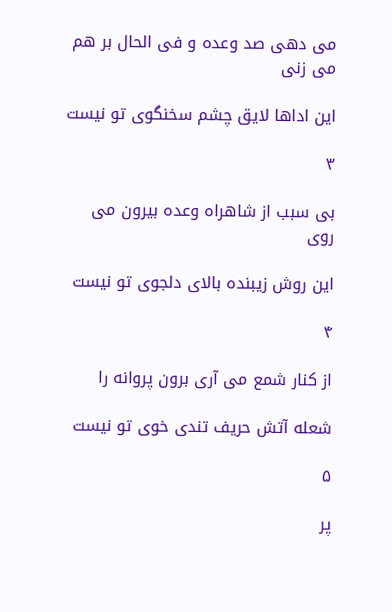می دهی صد وعده و فی الحال بر هم می زنی

این اداها لایق چشم سخنگوی تو نیست

۳

بی سبب از شاهراه وعده بیرون می روی

این روش زیبنده بالای دلجوی تو نیست

۴

از کنار شمع می آری برون پروانه را

شعله آتش حریف تندی خوی تو نیست

۵

پر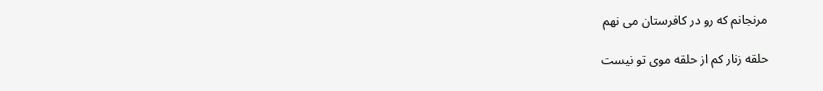مرنجانم که رو در کافرستان می نهم

حلقه زنار کم از حلقه موی تو نیست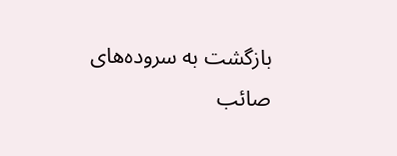بازگشت به سروده‌های صائب